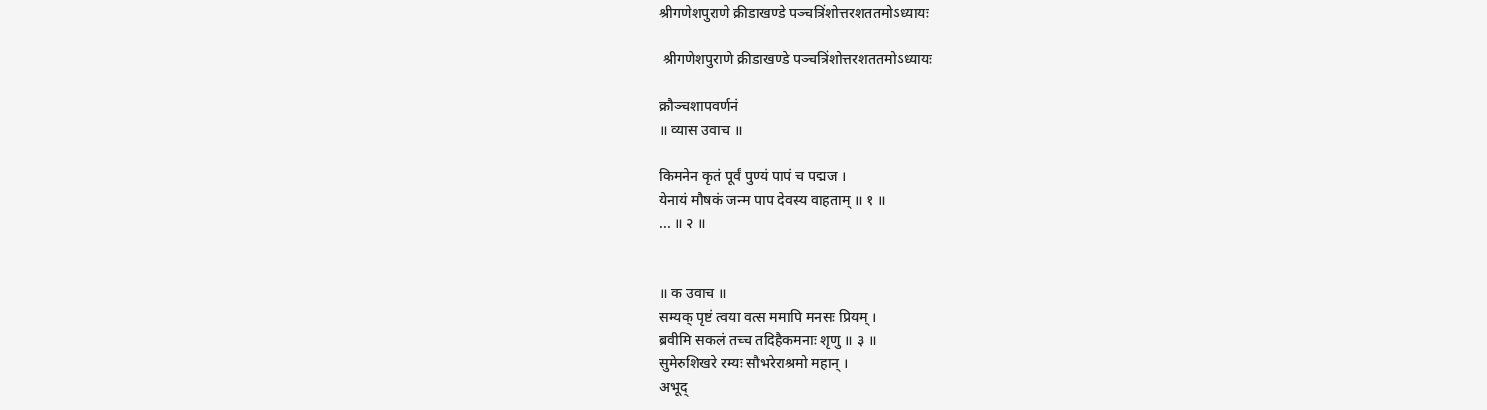श्रीगणेशपुराणे क्रीडाखण्डे पञ्चत्रिंशोत्तरशततमोऽध्यायः

 श्रीगणेशपुराणे क्रीडाखण्डे पञ्चत्रिंशोत्तरशततमोऽध्यायः

क्रौञ्चशापवर्णनं
॥ व्यास उवाच ॥

किमनेन कृतं पूर्वं पुण्यं पापं च पद्मज ।
येनायं मौषकं जन्म पाप देवस्य वाहताम् ॥ १ ॥
... ॥ २ ॥


॥ क उवाच ॥
सम्यक् पृष्टं त्वया वत्स ममापि मनसः प्रियम् ।
ब्रवीमि सकलं तच्च तदिहैकमनाः श‍ृणु ॥ ३ ॥
सुमेरुशिखरे रम्यः सौभरेराश्रमो महान् ।
अभूद्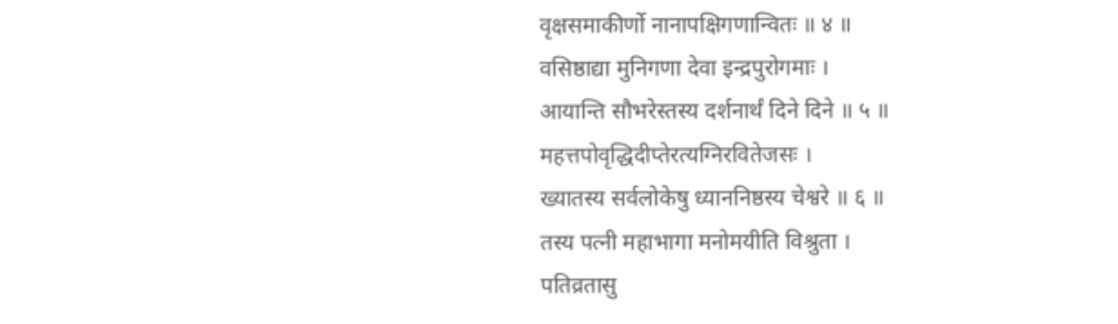वृक्षसमाकीर्णो नानापक्षिगणान्वितः ॥ ४ ॥
वसिष्ठाद्या मुनिगणा देवा इन्द्रपुरोगमाः ।
आयान्ति सौभरेस्तस्य दर्शनार्थं दिने दिने ॥ ५ ॥
महत्तपोवृद्धिदीप्तेरत्यग्निरवितेजसः ।
ख्यातस्य सर्वलोकेषु ध्याननिष्ठस्य चेश्वरे ॥ ६ ॥
तस्य पत्नी महाभागा मनोमयीति विश्रुता ।
पतिव्रतासु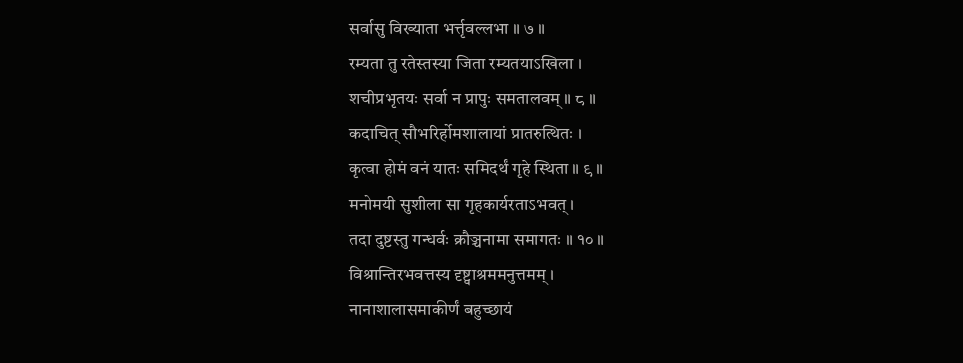सर्वासु विख्याता भर्त्तृवल्लभा ॥ ७ ॥
रम्यता तु रतेस्तस्या जिता रम्यतयाऽखिला ।
शचीप्रभृतयः सर्वा न प्रापुः समतालवम् ॥ ८ ॥
कदाचित् सौभरिर्होमशालायां प्रातरुत्थितः ।
कृत्वा होमं वनं यातः समिदर्थं गृहे स्थिता ॥ ९ ॥
मनोमयी सुशीला सा गृहकार्यरताऽभवत् ।
तदा दुष्टस्तु गन्धर्वः क्रौञ्चनामा समागतः ॥ १० ॥
विश्रान्तिरभवत्तस्य दृष्ट्वाश्रममनुत्तमम् ।
नानाशालासमाकीर्णं बहुच्छायं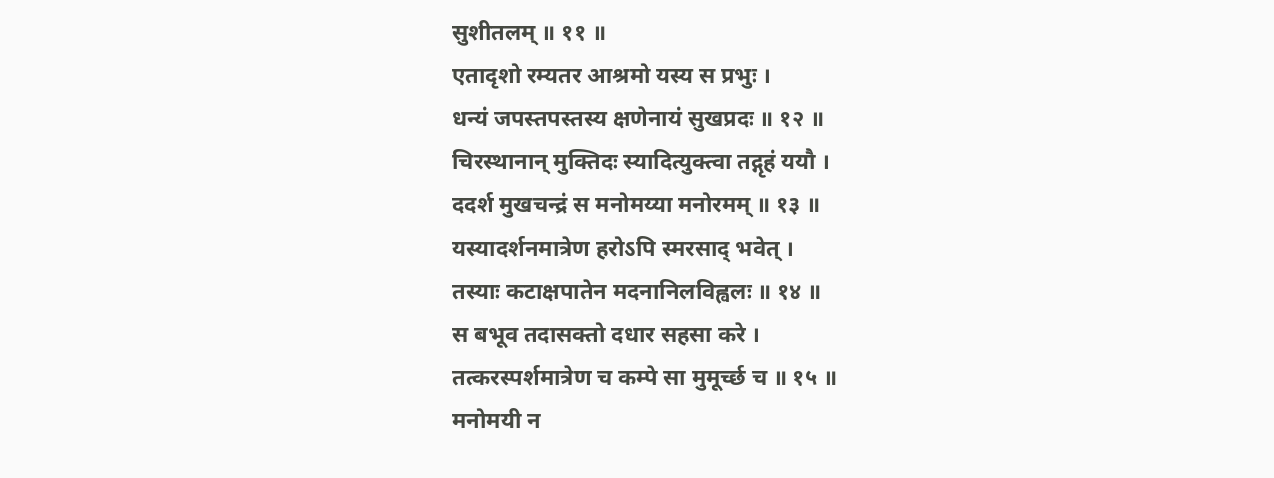सुशीतलम् ॥ ११ ॥
एतादृशो रम्यतर आश्रमो यस्य स प्रभुः ।
धन्यं जपस्तपस्तस्य क्षणेनायं सुखप्रदः ॥ १२ ॥
चिरस्थानान् मुक्तिदः स्यादित्युक्त्वा तद्गृहं ययौ ।
ददर्श मुखचन्द्रं स मनोमय्या मनोरमम् ॥ १३ ॥
यस्यादर्शनमात्रेण हरोऽपि स्मरसाद् भवेत् ।
तस्याः कटाक्षपातेन मदनानिलविह्वलः ॥ १४ ॥
स बभूव तदासक्तो दधार सहसा करे ।
तत्करस्पर्शमात्रेण च कम्पे सा मुमूर्च्छ च ॥ १५ ॥
मनोमयी न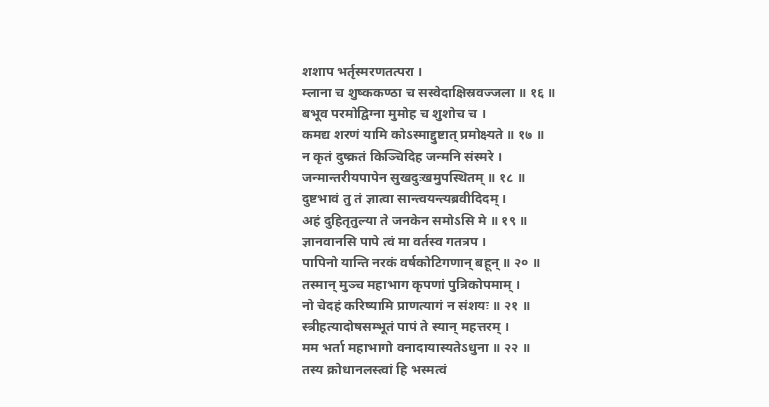शशाप भर्तृस्मरणतत्परा ।
म्लाना च शुष्ककण्ठा च सस्वेदाक्षिस्रवज्जला ॥ १६ ॥
बभूव परमोद्विग्ना मुमोह च शुशोच च ।
कमद्य शरणं यामि कोऽस्माद्दुष्टात् प्रमोक्ष्यते ॥ १७ ॥
न कृतं दुष्क्रतं किञ्चिदिह जन्मनि संस्मरे ।
जन्मान्तरीयपापेन सुखदुःखमुपस्थितम् ॥ १८ ॥
दुष्टभावं तु तं ज्ञात्वा सान्त्वयन्त्यब्रवीदिदम् ।
अहं दुहितृतुल्या ते जनकेन समोऽसि मे ॥ १९ ॥
ज्ञानवानसि पापे त्वं मा वर्तस्व गतत्रप ।
पापिनो यान्ति नरकं वर्षकोटिगणान् बहून् ॥ २० ॥
तस्मान् मुञ्च महाभाग कृपणां पुत्रिकोपमाम् ।
नो चेदहं करिष्यामि प्राणत्यागं न संशयः ॥ २१ ॥
स्त्रीहत्यादोषसम्भूतं पापं ते स्यान् महत्तरम् ।
मम भर्ता महाभागो वनादायास्यतेऽधुना ॥ २२ ॥
तस्य क्रोधानलस्त्वां हि भस्मत्वं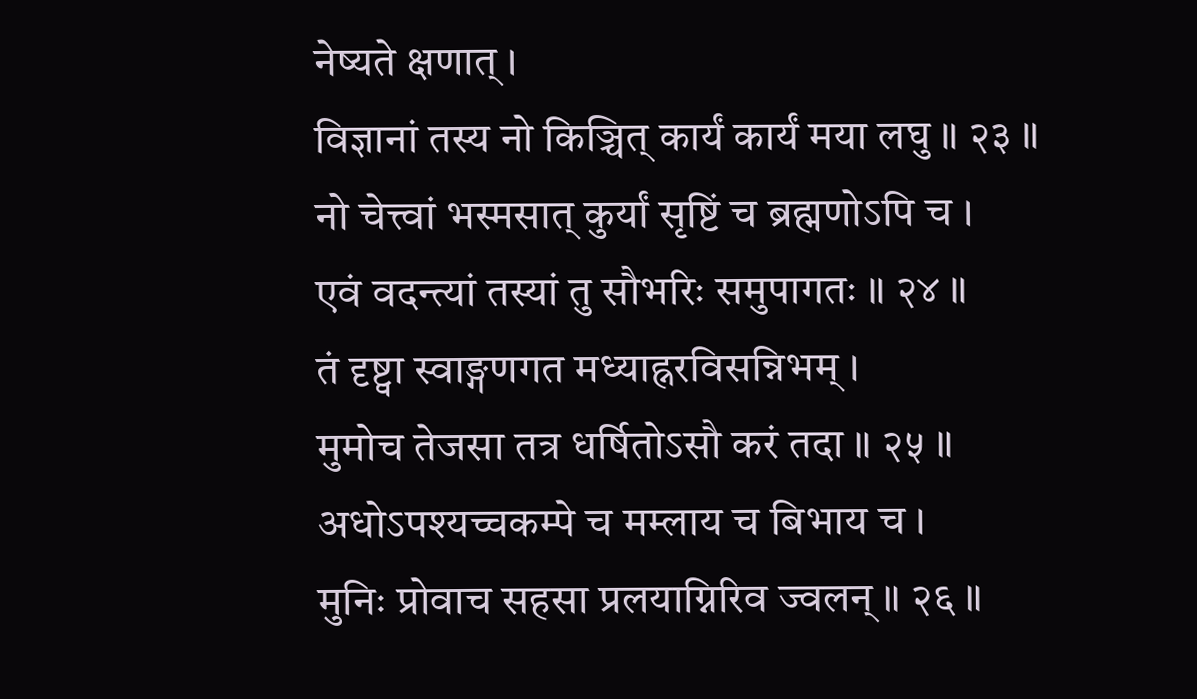नेष्यते क्षणात् ।
विज्ञानां तस्य नो किञ्चित् कार्यं कार्यं मया लघु ॥ २३ ॥
नो चेत्त्वां भस्मसात् कुर्यां सृष्टिं च ब्रह्मणोऽपि च ।
एवं वदन्त्यां तस्यां तु सौभरिः समुपागतः ॥ २४ ॥
तं दृष्ट्वा स्वाङ्गणगत मध्याह्नरविसन्निभम् ।
मुमोच तेजसा तत्र धर्षितोऽसौ करं तदा ॥ २५ ॥
अधोऽपश्यच्चकम्पे च मम्लाय च बिभाय च ।
मुनिः प्रोवाच सहसा प्रलयाग्निरिव ज्वलन् ॥ २६ ॥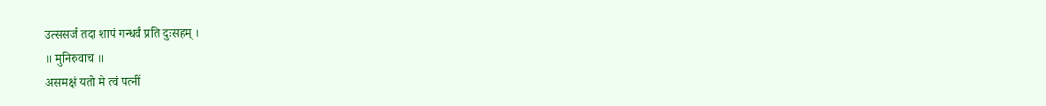उत्ससर्ज तदा शापं गन्धर्वं प्रति दुःसहम् ।
॥ मुनिरुवाच ॥
असमक्षं यतो मे त्वं पत्नीं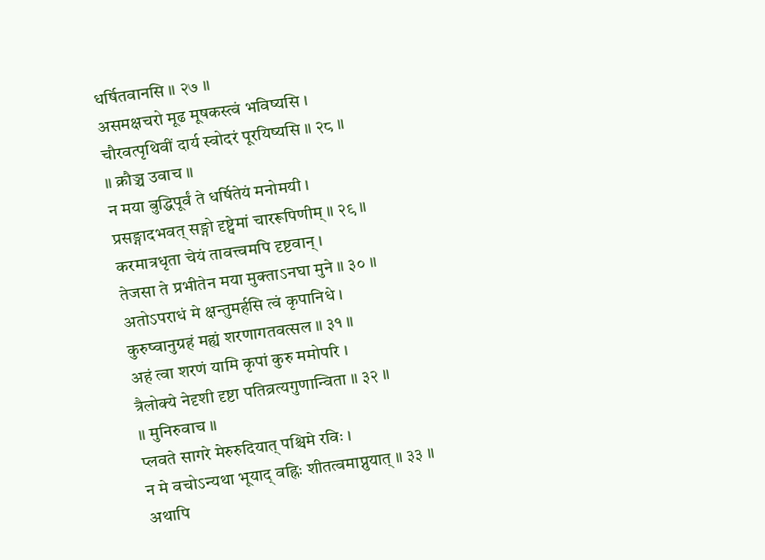धर्षितवानसि ॥ २७ ॥
असमक्षचरो मूढ मूषकस्त्वं भविष्यसि ।
चौरवत्पृथिवीं दार्य स्वोदरं पूरयिष्यसि ॥ २८ ॥
॥ क्रौञ्च उवाच ॥
न मया बुद्धिपूर्वं ते धर्षितेयं मनोमयी ।
प्रसङ्गादभवत् सङ्गो दृष्ट्वेमां चाररूपिणीम् ॥ २९ ॥
करमात्रधृता चेयं तावत्त्वमपि दृष्टवान् ।
तेजसा ते प्रभीतेन मया मुक्ताऽनघा मुने ॥ ३० ॥
अतोऽपराधं मे क्षन्तुमर्हसि त्वं कृपानिधे ।
कुरुष्वानुग्रहं मह्यं शरणागतवत्सल ॥ ३१ ॥
अहं त्वा शरणं यामि कृपां कुरु ममोपरि ।
त्रैलोक्ये नेदृशी दृष्टा पतिव्रत्यगुणान्विता ॥ ३२ ॥
॥ मुनिरुवाच ॥
प्लवते सागरे मेरुरुदियात् पश्चिमे रविः ।
न मे वचोऽन्यथा भूयाद् वह्निः शीतत्वमाप्नुयात् ॥ ३३ ॥
अथापि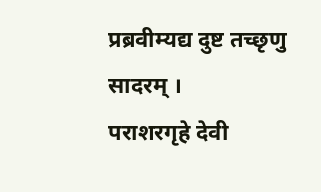प्रब्रवीम्यद्य दुष्ट तच्छृणु सादरम् ।
पराशरगृहे देवी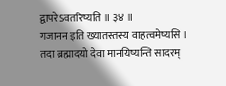द्वापरेऽवतरिष्यति ॥ ३४ ॥
गजानन इति ख्यातस्तस्य वाहत्वमेष्यसि ।
तदा ब्रह्मादयो देवा मानयिष्यन्ति सादरम्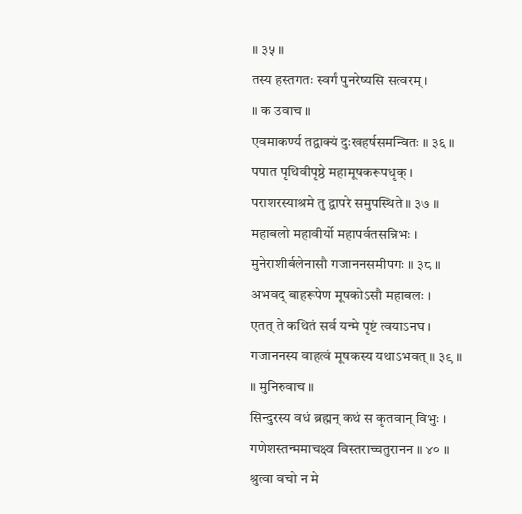॥ ३५ ॥
तस्य हस्तगतः स्वर्गं पुनरेष्यसि सत्वरम् ।
॥ क उवाच ॥
एवमाकर्ण्य तद्वाक्यं दुःखहर्षसमन्वितः ॥ ३६ ॥
पपात पृथिवीपृष्ठे महामूषकरूपधृक् ।
पराशरस्याश्रमे तु द्वापरे समुपस्थिते ॥ ३७ ॥
महाबलो महावीर्यो महापर्वतसन्निभः ।
मुनेराशीर्बलेनासौ गजाननसमीपगः ॥ ३८ ॥
अभवद् बाहरूपेण मूषकोऽसौ महाबलः ।
एतत् ते कथितं सर्व यन्मे पृष्टं त्वयाऽनघ ।
गजाननस्य वाहत्वं मूषकस्य यथाऽभवत् ॥ ३९ ॥
॥ मुनिरुवाच ॥
सिन्दुरस्य वधं ब्रह्मन् कथं स कृतवान् विभुः ।
गणेशस्तन्ममाचक्ष्व विस्तराच्चतुरानन ॥ ४० ॥
श्रुत्वा वचो न मे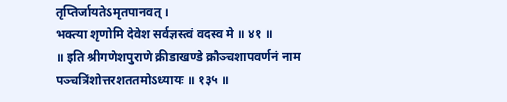तृप्तिर्जायतेऽमृतपानवत् ।
भक्त्या श‍ृणोमि देवेश सर्वज्ञस्त्वं वदस्व मे ॥ ४१ ॥
॥ इति श्रीगणेशपुराणे क्रीडाखण्डे क्रौञ्चशापवर्णनं नाम पञ्चत्रिंशोत्तरशततमोऽध्यायः ॥ १३५ ॥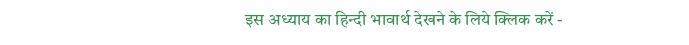इस अध्याय का हिन्दी भावार्थ देखने के लिये क्लिक करें -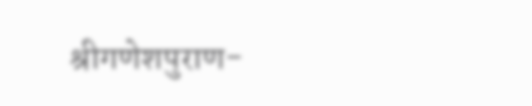श्रीगणेशपुराण-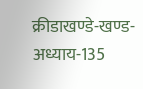क्रीडाखण्डे-खण्ड-अध्याय-135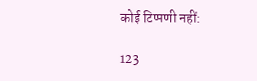कोई टिप्पणी नहीं:

123